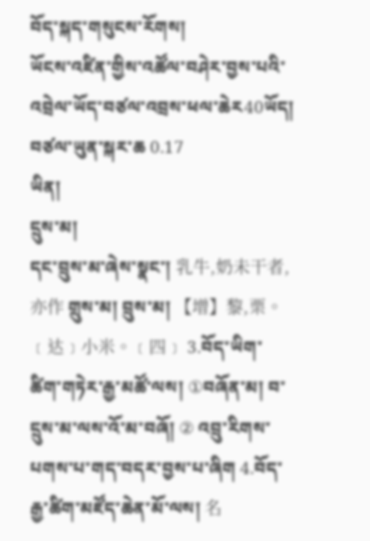བོད་སྐད་གསུངས་རོགས།
ཡོངས་འཛིན་གྱིས་འཚོལ་བཤེར་བྱས་པའི་འབྲེལ་ཡོད་བཙལ་འབྲས་ཕལ་ཆེར40ཡོད། བཙལ་ཡུན་སྐར་ཆ 0.17
ཡིན།
དྲུས་མ།
དང་བྲུས་མ་ཞེས་སྣང་། 乳牛,奶未干者,亦作 གྲུས་མ། བྲུས་མ། 【增】黎,栗。﹝达﹞小米。﹝四﹞ 3.བོད་ཡིག་ཚིག་གཏེར་རྒྱ་མཚོ་ལས། ①བཞོན་མ། བ་དྲུས་མ་ལས་འོ་མ་བཞོ། ② འབྲུ་རིགས་པགས་པ་གད་བདར་བྱས་པ་ཞིག 4.བོད་རྒྱ་ཚིག་མཛོད་ཆེན་མོ་ལས། 名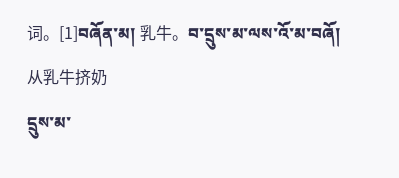词。[1]བཞོན་མ། 乳牛。བ་དྲུས་མ་ལས་འོ་མ་བཞོ། 从乳牛挤奶
དྲུས་མ་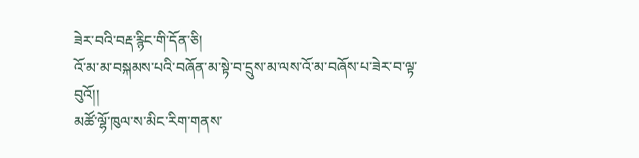ཟེར་བའི་བརྡ་རྙིང་གི་དོན་ཅི།
འོ་མ་མ་བསྐམས་པའི་བཞོན་མ་སྟེ་བ་དྲུས་མ་ལས་འོ་མ་བཞོས་པ་ཟེར་བ་ལྟ་བུའོ།།
མཚོ་ལྷོ་ཁུལ་ས་མིང་རིག་གནས་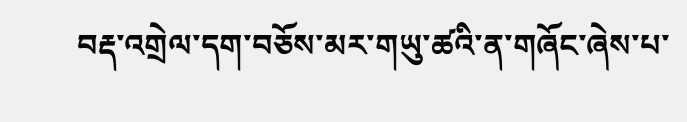བརྡ་འགྲེལ་དག་བཅོས་མར་གཡུ་ཚའི་ན་གཞོང་ཞེས་པ་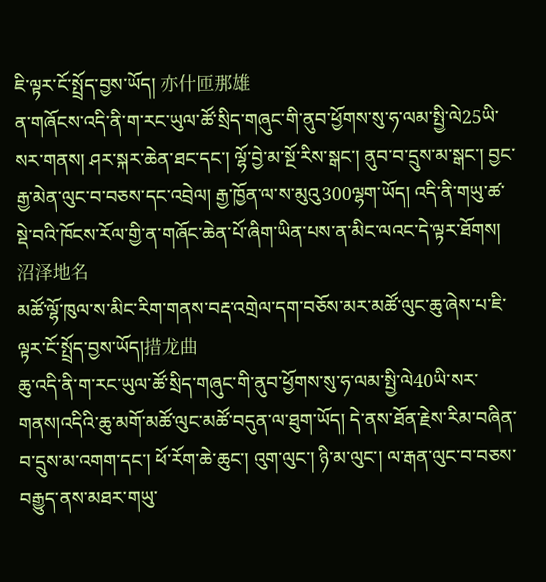ཇི་ལྟར་ངོ་སྤྲོད་བྱས་ཡོད། 亦什匝那雄
ན་གཞོངས་འདི་ནི་ག་རང་ཡུལ་ཚོ་སྲིད་གཞུང་གི་ནུབ་ཕྱོགས་སུ་ཧ་ལམ་སྤྱི་ལེ25ཡི་སར་གནས། ཤར་སྐར་ཆེན་ཐང་དང་། ལྷོ་བྱེ་མ་སྔོ་རིས་སྒང་། ནུབ་བ་དྲུས་མ་སྒང་། བྱང་རྒྱ་མེན་ལུང་བ་བཅས་དང་འབྲེལ། རྒྱ་ཁྱོན་ལ་ས་མུའུ300ལྷག་ཡོད། འདི་ནི་གཡུ་ཚ་སྡེ་བའི་ཁོངས་རོལ་གྱི་ན་གཞོང་ཆེན་པོ་ཞིག་ཡིན་པས་ན་མིང་ལའང་དེ་ལྟར་ཐོགས། 沼泽地名
མཚོ་ལྷོ་ཁུལ་ས་མིང་རིག་གནས་བརྡ་འགྲེལ་དག་བཅོས་མར་མཚོ་ལུང་ཆུ་ཞེས་པ་ཇི་ལྟར་ངོ་སྤྲོད་བྱས་ཡོད།措龙曲
ཆུ་འདི་ནི་ག་རང་ཡུལ་ཚོ་སྲིད་གཞུང་གི་ནུབ་ཕྱོགས་སུ་ཧ་ལམ་སྤྱི་ལེ40ཡི་སར་གནས།འདིའི་ཆུ་མགོ་མཚོ་ལུང་མཚོ་བདུན་ལ་ཐུག་ཡོད། དེ་ནས་ཐོན་རྗེས་རིམ་བཞིན་བ་དྲུས་མ་འགག་དང་། ཕོ་རོག་ཆེ་ཆུང་། འུག་ལུང་། ཉི་མ་ལུང་། ལ་རྒན་ལུང་བ་བཅས་བརྒྱུད་ནས་མཐར་གཡུ་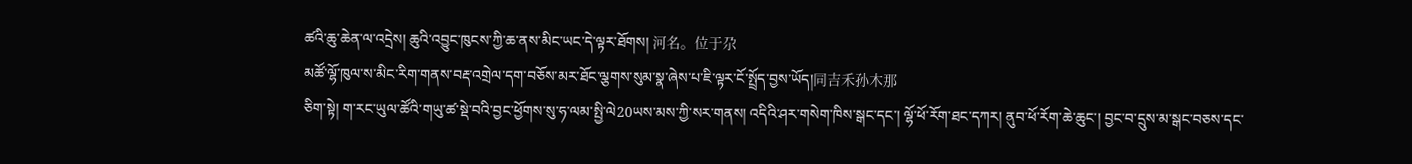ཚའི་ཆུ་ཆེན་ལ་འདྲེས། ཆུའི་འབྱུང་ཁུངས་ཀྱི་ཆ་ནས་མིང་ཡང་དེ་ལྟར་ཐོགས། 河名。位于尕
མཚོ་ལྷོ་ཁུལ་ས་མིང་རིག་གནས་བརྡ་འགྲེལ་དག་བཅོས་མར་ཐོང་ལྕགས་སུམ་སྣ་ཞེས་པ་ཇི་ལྟར་ངོ་སྤྲོད་བྱས་ཡོད།同吉禾孙木那
ཅིག་སྟེ། ག་རང་ཡུལ་ཚོའི་གཡུ་ཚ་སྡེ་བའི་བྱང་ཕྱོགས་སུ་ཧ་ལམ་སྤྱི་ལེ20ཡས་མས་ཀྱི་སར་གནས། འདིའི་ཤར་གསེག་ཁིས་སྒང་དང་། ལྷོ་ཕོ་རོག་ཐང་དཀར། ནུབ་ཕོ་རོག་ཆེ་ཆུང་། བྱང་བ་དྲུས་མ་སྒང་བཅས་དང་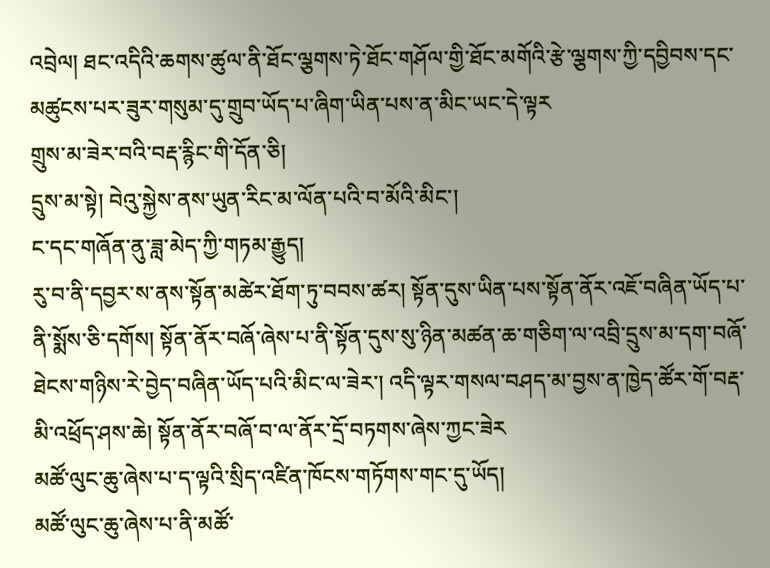འབྲེལ། ཐང་འདིའི་ཆགས་ཚུལ་ནི་ཐོང་ལྕགས་ཏེ་ཐོང་གཤོལ་གྱི་ཐོང་མགོའི་རྩེ་ལྕགས་ཀྱི་དབྱིབས་དང་མཚུངས་པར་ཟུར་གསུམ་དུ་གྲུབ་ཡོད་པ་ཞིག་ཡིན་པས་ན་མིང་ཡང་དེ་ལྟར
གྲུས་མ་ཟེར་བའི་བརྡ་རྙིང་གི་དོན་ཅི།
དྲུས་མ་སྟེ། བེའུ་སྐྱེས་ནས་ཡུན་རིང་མ་ལོན་པའི་བ་མོའི་མིང་།
ང་དང་གཞོན་ནུ་ཟླ་མེད་ཀྱི་གཏམ་རྒྱུད།
རུ་བ་ནི་དབྱར་ས་ནས་སྟོན་མཚེར་ཐོག་ཏུ་བབས་ཚར། སྟོན་དུས་ཡིན་པས་སྟོན་ནོར་འཇོ་བཞིན་ཡོད་པ་ནི་སྨོས་ཅི་དགོས། སྟོན་ནོར་བཞོ་ཞེས་པ་ནི་སྟོན་དུས་སུ་ཉིན་མཚན་ཆ་གཅིག་ལ་འབྲི་དྲུས་མ་དག་བཞོ་ཐེངས་གཉིས་རེ་བྱེད་བཞིན་ཡོད་པའི་མིང་ལ་ཟེར་། འདི་ལྟར་གསལ་བཤད་མ་བྱས་ན་ཁྱེད་ཚོར་གོ་བརྡ་མི་འཕྲོད་ཤས་ཆེ། སྟོན་ནོར་བཞོ་བ་ལ་ནོར་དྲོ་བཏགས་ཞེས་ཀྱང་ཟེར
མཚོ་ལུང་ཆུ་ཞེས་པ་ད་ལྟའི་སྲིད་འཛིན་ཁོངས་གཏོགས་གང་དུ་ཡོད།
མཚོ་ལུང་ཆུ་ཞེས་པ་ནི་མཚོ་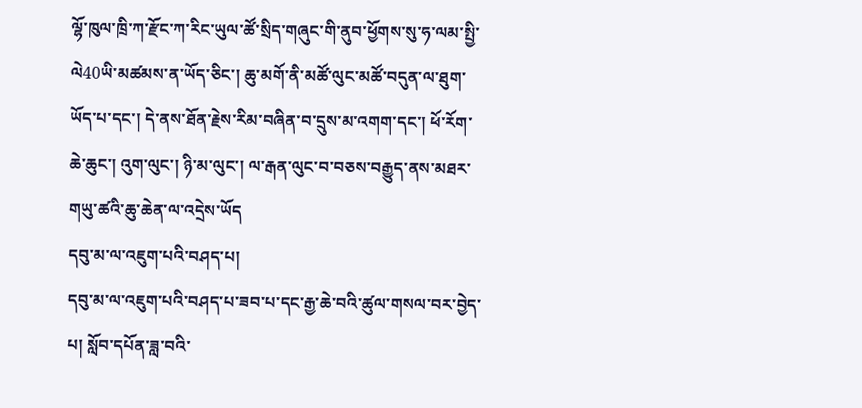ལྷོ་ཁུལ་ཁྲི་ཀ་རྫོང་ཀ་རིང་ཡུལ་ཚོ་སྲིད་གཞུང་གི་ནུབ་ཕྱོགས་སུ་ཧ་ལམ་སྤྱི་ལེ40ཡི་མཚམས་ན་ཡོད་ཅིང་། ཆུ་མགོ་ནི་མཚོ་ལུང་མཚོ་བདུན་ལ་ཐུག་ཡོད་པ་དང་། དེ་ནས་ཐོན་རྗེས་རིམ་བཞིན་བ་དྲུས་མ་འགག་དང་། ཕོ་རོག་ཆེ་ཆུང་། འུག་ལུང་། ཉི་མ་ལུང་། ལ་རྒན་ལུང་བ་བཅས་བརྒྱུད་ནས་མཐར་གཡུ་ཚའི་ཆུ་ཆེན་ལ་འདྲེས་ཡོད
དབུ་མ་ལ་འཇུག་པའི་བཤད་པ།
དབུ་མ་ལ་འཇུག་པའི་བཤད་པ་ཟབ་པ་དང་རྒྱ་ཆེ་བའི་ཚུལ་གསལ་བར་བྱེད་པ། སློབ་དཔོན་ཟླ་བའི་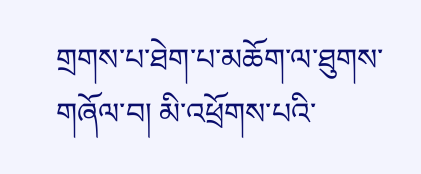གྲགས་པ་ཐེག་པ་མཆོག་ལ་ཐུགས་གཞོལ་བ། མི་འཕྲོགས་པའི་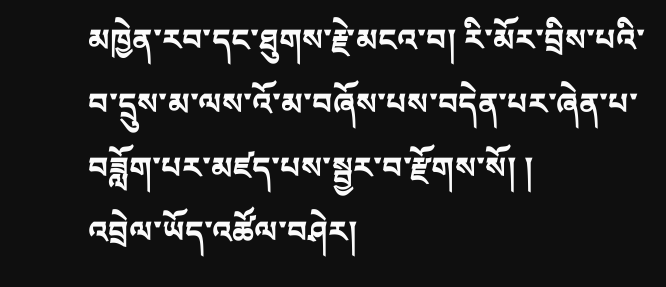མཁྱེན་རབ་དང་ཐུགས་རྗེ་མངའ་བ། རི་མོར་བྲིས་པའི་བ་དྲུས་མ་ལས་འོ་མ་བཞོས་པས་བདེན་པར་ཞེན་པ་བཟློག་པར་མཛད་པས་སྦྱར་བ་རྫོགས་སོ། །
འབྲེལ་ཡོད་འཚོལ་བཤེར།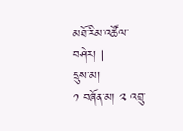མཐོ་རིམ་འཚོལ་བཤེར། |
དྲུས་མ།
༡ བཞོན་མ། ༢ འབྲུ་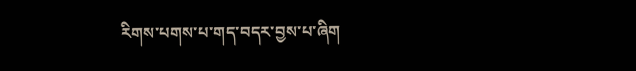རིགས་པགས་པ་གད་བདར་བྱས་པ་ཞིག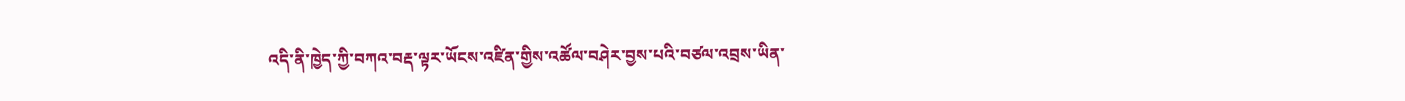འདི་ནི་ཁྱེད་ཀྱི་བཀའ་བརྡ་ལྟར་ཡོངས་འཛིན་གྱིས་འཚོལ་བཤེར་བྱས་པའི་བཙལ་འབྲས་ཡིན་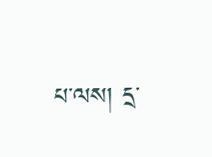པ་ལས། དྲ་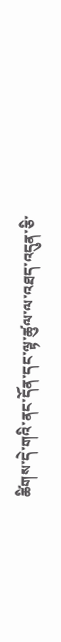ཚིགས་དེ་གའི་ནང་དོན་དང་ལྟ་ཚུལ་ལ་འཐད་འདུན་ཅི་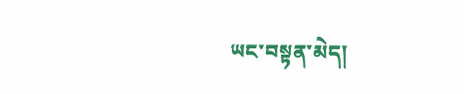ཡང་བསྟན་མེད།